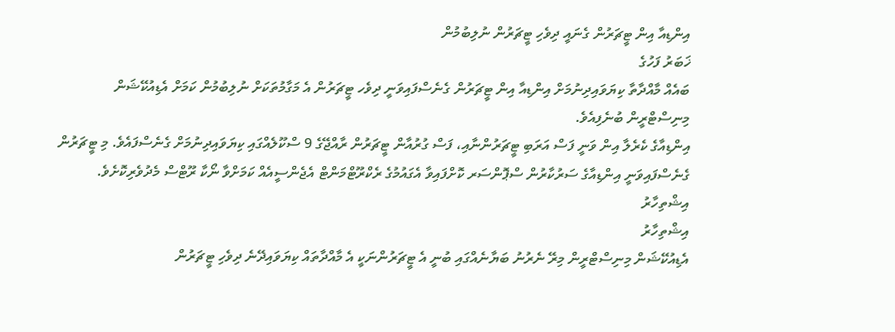އިންޑިއާ އިން ޓީޗަރުން ގެނައީ ދިވެހި ޓީޗަރުން ނުލިބުމުން
ޚަބަރު ފަހުގެ
ބައެއް މާއްދާތާ ކިޔަވައިދިނުމަށް އިންޑިއާ އިން ޓީޗަރުން ގެނެސްފައިވަނީ ދިވެހ ޓީޗަރުން އެ މަގާމުތަކަށް ނުލިބުމުން ކަމަށް އެޑިއުކޭޝަން މިނިސްޓްރީން ބުނެފިއެވެ.
އިންޑިއާގެ ކެރެލާ އިން ވަނީ ފަސް އަރަބި ޓީޗަރުންނާއި، ފަސް ގުރުއާން ޓީޗަރުން ރާއްޖޭގެ 9 ސްކޫލެއްގައި ކިޔަވައިދިނުމަށް ގެނެސްފައެވެ. މި ޓީޗަރުން ގެނެސްފައިވަނީ އިންޑިއާގެ ސަރުކާރުން ސްޕޮންސަރ ކޮށްފައިވާ އެގައުމުގެ ރެކްރޫޓްމަންޓް އެޖެންސީއެއް ކަމަށްވާ ނޯކާ ރޫޓްސް މެދުވެރިކޮށެވެ.
އިޝްތިހާރު
އިޝްތިހާރު
އެޑިއުކޭޝަން މިނިސްޓްރީން މިރޭ ނެރުނު ބަޔާނެއްގައި ބުނީ އެ ޓީޗަރުންނަކީ އެ މާއްދާތައް ކިޔަވައިދޭނެ ދިވެހި ޓީޗަރުން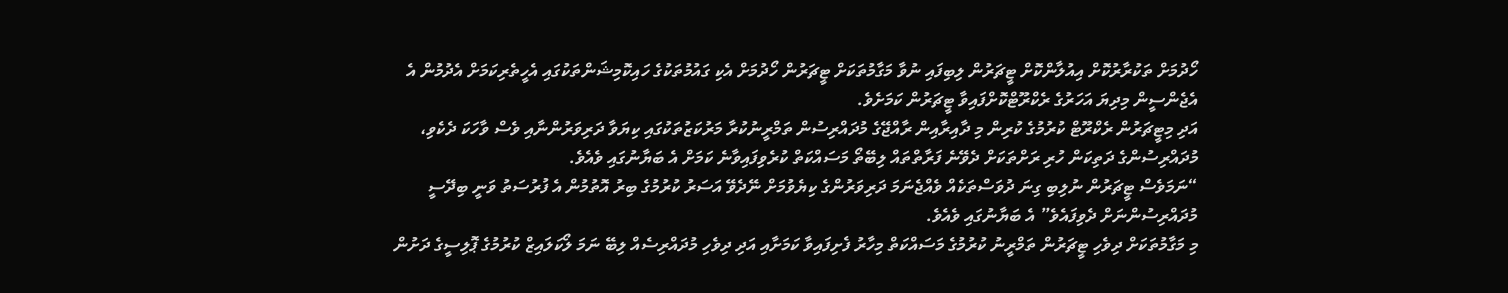ހޯދުމަށް ތަކުރާރުކޮށް އިއުލާންކޮށް ޓީޗަރުން ލިބިފައި ނުވާ މަގާމުތަކަށް ޓީޗަރުން ހޯދުމަށް އެކި ގައުމުތަކުގެ ހައިކޮމިޝަންތަކުގައި އެހީތެރިކަމަށް އެދުމުން އެ އެޖެންސީން މިދިޔަ އަހަރުގެ ރެކްރޫޓްކޮށްފައިވާ ޓީޗަރުން ކަމަށެވެ.
އަދި މިޓީޗަރުން ރެކްރޫޓް ކުރުމުގެ ކުރިން މި ދާއިރާއިން ރާއްޖޭގެ މުދައްރިސުން ތަމްރީނުކުރާ މަރުކަޒުތަކުގައި ކިޔަވާ ދަރިވަރުންނާއި ވެސް ވާހަކަ ދެކެވި، މުދައްރިސުންގެ ދަތިކަން ހުރި ރަށްތަކަށް ދެވޭނެ ފަރާތްތައް ލިބޭތޯ މަސައްކަތް ކުރެވިފައިވާނެ ކަމަށް އެ ބަޔާނުގައި ވެއެވެ.
“ނަމަވެސް ޓީޗަރުން ނުލިބި ގިނަ ދުވަސްތަކެއް ވެއްޖެނަމަ ދަރިވަރުންގެ ކިޔެވުމަށް ނޭދެވޭ އަސަރު ކުރުމުގެ ބިރު އޮތުމުން އެ ފުރުސަތު ވަނީ ބިދޭސީ މުދައްރިސުންނަށް ދެވިފައެވެ” އެ ބަޔާނުގައި ވެއެވެ.
މި މަގާމުތަކަށް ދިވެހި ޓީޗަރުން ތަމްރީނު ކުރުމުގެ މަސައްކަތް މިހާރު ފެށިފައިވާ ކަމަށާއި އަދި ދިވެހި މުދައްރިސެއް ލިބޭ ނަމަ ލޯކަލައިޒް ކުރުމުގެ ޕޮލިސީގެ ދަށުން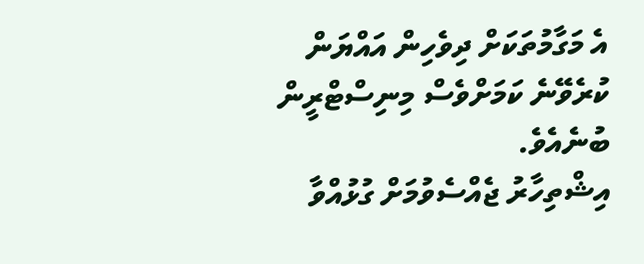އެ މަގާމުތަކަށް ދިވެހިން އައްޔަން ކުރެވޭނެ ކަމަށްވެސް މިނިސްޓްރީން ބުނެއެވެ.
އިޝްތިހާރު ޖެއްސެވުމަށް ގުޅުއްވާ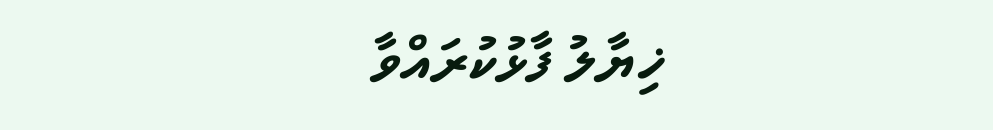ޚިޔާލު ފާޅުކުރައްވާ